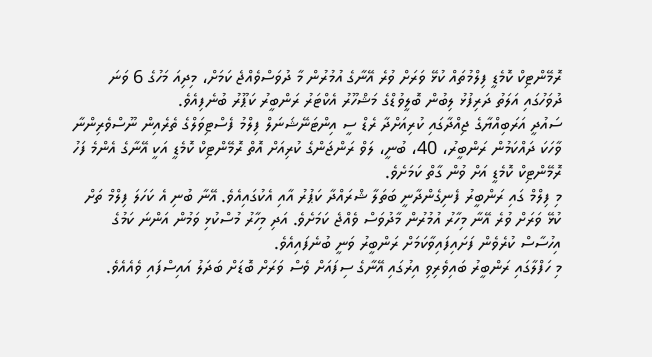ރޮމޭންޓިކް ކޮމެޑީ ފިލްމުތައް ކުޅޭ ވަރަށް ވުރެ އޭނާގެ އުމުރުން މާ ދުވަސްވެއްޖެ ކަމަށް، މިދިއަ މަހުގެ 6 ވަނަ ދުވަހުގައި އަލަތު ދަރިފުޅު ލިބުން ބޮލީވުޑްގެ މަޝްހޫރު އެކްޓަރު ރަންބީރު ކަޕޫރު ބުނެފިއެވެ.
ސައުދީ އަރަބިއްޔާގެ ޖިއްދާގައި ކުރިއަށްދާ ރެޑް ސީ އިންޓަނޭޝަނަލް ފިލްމު ފެސްޓިވަލްގެ ތެރެއިން ނޫސްވެރިންނާ ވާހަކަ ދައްކަމުން ރަންބީރު، 40، ބުނީ، ލަވް ރަންޖަންގެ ކުރިއަށް އޮތް ރޮމޭންޓިކް ކޮމެޑީ އަކީ އޭނާގެ އެންމެ ފަހު ރޮމޭންޓިކް ކޮމެޑީ އަށް ވުން ގާތް ކަމަށެވެ.
މި ފިލްމް ގައި ރަންބީރު ފެނިގެންދާނީ ބަތަލާ ޝްރައްދާ ކަޕުރު އާއި އެކުގައިއެވެ. އޭނާ ބުނި އެ ކަހަލަ ފިލްމް ތަށް ކުޅޭ ވަރަށް ވުރެ އޭނާ މިހާރު އުމުރުން މާދުވަސް ވެއްޖެ ކަމަށެވެ. އަދި މިހާރު މުސްކުޅި ވަމުން އަންނަ ކަމުގެ އިހުސާސް ކުރެވެން ފަށައިފައިވާކަމަށް ރަންބީރު ވަނީ ބުނެފައިއެވެ.
މި ހަފްލާގައި ރަންބީރު ބައިވެރިވި އިރުގައި އޭނާގެ ސިފައަށް ވެސް ވަރަށް ބޮޑަށް ބަދަލު އައިސްފައި ވެއެއެވެ.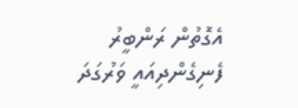އެގޮތުން ރަންބީރު ފެނިގެންދިއައީ ވަރުގަދަ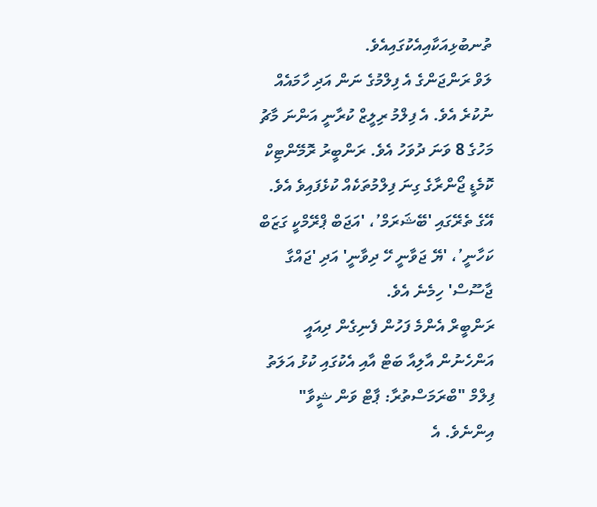ތުނބުޅިއަކާއިއެކުގައިއެވެ.
ލަވް ރަންޖަންގެ އެ ފިލްމުގެ ނަން އަދި ހާމައެއް ނުކުރެ އެވެ. އެ ފިލްމު ރިލީޒް ކުރާނީ އަންނަ މާޗު މަހުގެ 8 ވަނަ ދުވަހު އެވެ. ރަންބީރު ރޮމޭންޓިކް ކޮމެޑީ ޖޯންރާގެ ގިނަ ފިލްމުތަކެއް ކުޅެފައިވެ އެވެ. އޭގެ ތެރޭގައި 'ބޭޝަރަމް’، 'އަޖަބް ޕްރޭމްކީ ގަޒަބް ކަހާނީ’، 'ޔޭ ޖަވާނީ ހޭ ދިވާނީ' އަދި 'ޖައްގާ ޖާސޫސް' ހިމެނެ އެވެ.
ރަންބީރް އެންމެ ފަހުން ފެނިގެން ދިއައީ އަންހެނުން އާލިއާ ބަޓް އާއި އެކުގައި ކުޅު އަލަތު ފިލްމް "ބްރަމަސްތުރާ: ޕާޓް ވަން ޝީވާ" އިންނެވެ. އެ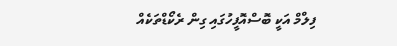ފިލްމް އަކީ ބޮސްއޮފީހުގައި ގިން ރެކޯޑްތަކެއް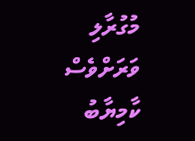މުގުރާލި ވަރަށްވެސް ކާމިޔާބު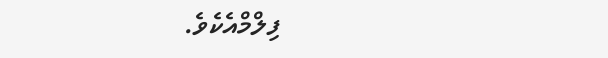ފިލްމްއެކެވެ.